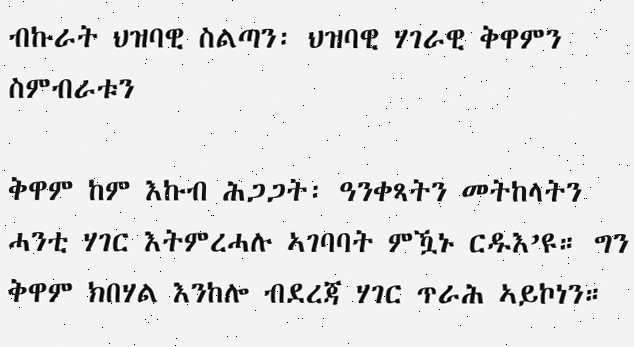ብኩራት ህዝባዊ ስልጣን፡ ህዝባዊ ሃገራዊ ቅዋምን ስምብራቱን

ቅዋም ከም እኩብ ሕጋጋት፡ ዓንቀጻትን መትከላትን ሓንቲ ሃገር እትምረሓሉ ኣገባባት ምዃኑ ርዱእ’ዩ። ግን ቅዋም ክበሃል እንከሎ ብደረጃ ሃገር ጥራሕ ኣይኮነን።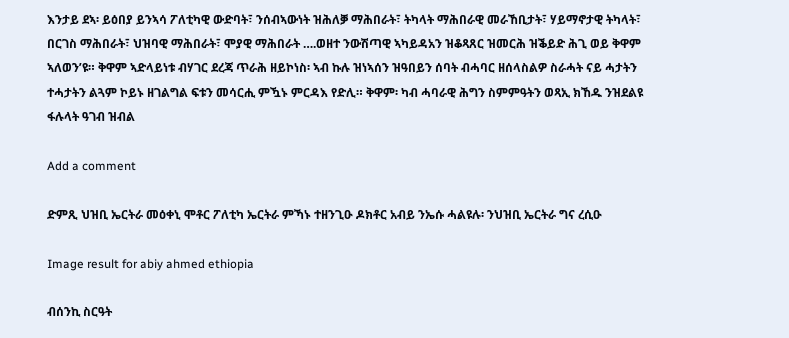እንታይ ደኣ፡ ይዕበያ ይንኣሳ ፖለቲካዊ ውድባት፣ ንሰብኣውነት ዝሕለቓ ማሕበራት፣ ትካላት ማሕበራዊ መራኸቢታት፣ ሃይማኖታዊ ትካላት፣ በርገስ ማሕበራት፣ ህዝባዊ ማሕበራት፣ ሞያዊ ማሕበራት ….ወዘተ ንውሽጣዊ ኣካይዳአን ዝቆጻጸር ዝመርሕ ዝቕይድ ሕጊ ወይ ቅዋም ኣለወን’ዩ። ቅዋም ኣድላይነቱ ብሃገር ደረጃ ጥራሕ ዘይኮነስ፡ ኣብ ኩሉ ዝነኣሰን ዝዓበይን ሰባት ብሓባር ዘሰላስልዎ ስራሓት ናይ ሓታትን ተሓታትን ልጓም ኮይኑ ዘገልግል ፍቱን መሳርሒ ምዃኑ ምርዳእ የድሊ። ቅዋም፡ ካብ ሓባራዊ ሕግን ስምምዓትን ወጻኢ ክኸዱ ንዝደልዩ ፋሉላት ዓገብ ዝብል

Add a comment

ድምጺ ህዝቢ ኤርትራ መዕቀኒ ሞቶር ፖለቲካ ኤርትራ ምኻኑ ተዘንጊዑ ዶክቶር አብይ ንኤሱ ሓልዩሉ፡ ንህዝቢ ኤርትራ ግና ረሲዑ

Image result for abiy ahmed ethiopia

ብሰንኪ ስርዓት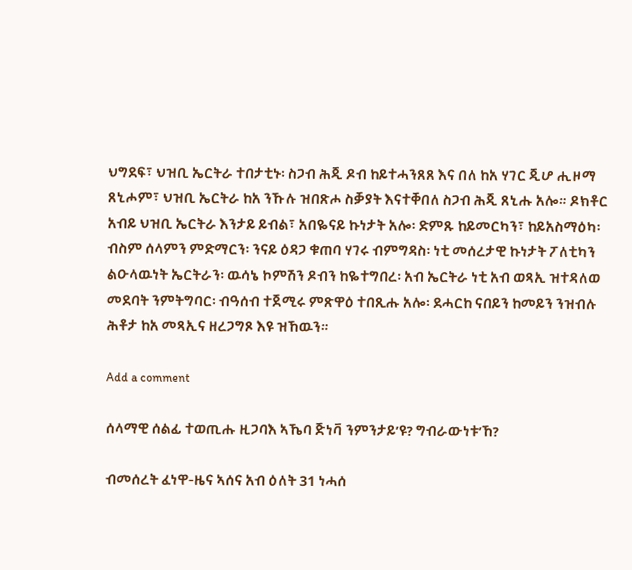ህግደፍ፣ ህዝቢ ኤርትራ ተበታቲኑ፡ ስጋብ ሕጂ ዶብ ከይተሓንጸጸ እና በለ ከአ ሃገር ጂሆ ሒዞማ ጸኒሖም፣ ህዝቢ ኤርትራ ከአ ንኹሉ ዝበጽሖ ስቓያት እናተቐበለ ስጋብ ሕጂ ጸኒሑ አሎ። ዶክቶር አብይ ህዝቢ ኤርትራ እንታይ ይብል፣ አበዬናይ ኩነታት አሎ፡ ድምጹ ከይመርካን፣ ከይአስማዕካ፡ ብስም ሰላምን ምድማርን፡ ንናይ ዕዳጋ ቁጠባ ሃገሩ ብምግዳስ፡ ነቲ መሰረታዊ ኩነታት ፖለቲካን ልዑላዉነት ኤርትራን፡ ዉሳኔ ኮምሽን ዶብን ከዬተግበረ፡ አብ ኤርትራ ነቲ አብ ወጻኢ ዝተዳለወ መደባት ንምትግባር፡ ብዓሰብ ተጀሚሩ ምጽዋዕ ተበጺሑ አሎ፡ ደሓርከ ናበይን ከመይን ንዝብሉ ሕቶታ ከአ መጻኢና ዘረጋግጾ እዩ ዝኸዉን።

Add a comment

ሰላማዊ ሰልፊ ተወጢሑ ዚጋባእ ኣኼባ ጅነቫ ንምንታይ’ዩ? ግብራውነቱ’ኸ?

ብመሰረት ፈነዋ-ዜና ኣሰና አብ ዕለት 31 ነሓሰ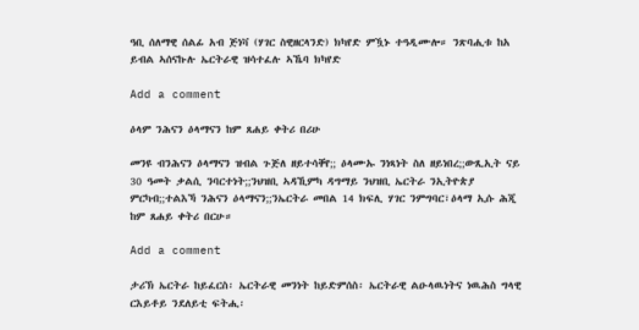ዓቢ ሰለማዊ ሰልፊ አብ ጅነቫ (ሃገር ስዊዘርላንድ) ክካየድ ምዃኑ ተዓዲሙሎ። ንጽባሒቱ ከአ ይብል ኣሰናኩሉ ኤርትራዊ ዝሳተፈሉ ኣኼባ ክካየድ

Add a comment

ዕላም ንሕናን ዕላማናን ከም ጸሐይ ቀትሪ በሪሁ

መንዩ ብንሕናን ዕላማናን ዝብል ጉጅለ ዘይተሳቐየ;; ዕላሙኡ ንነጻነት ስለ ዘይነበረ;;ውጺኢት ናይ 30 ዓመት ቃልሲ ንባርተነት;;ንህዝቢ ኣዳኺምካ ዳግማይ ንህዝቢ ኤርትራ ንኢትዮጵያ ምርካብ;;ተልእኻ ንሕናን ዕላማናን;;ንኤርትራ መበል 14 ክፍሊ ሃገር ንምግባር፣ዕላማ ኢሱ ሕጂ ከም ጸሐይ ቀትሪ በርሁ።

Add a comment

ታሪኽ ኤርትራ ከይፈርስ፡ ኤርትራዊ መንነት ከይድምሰስ፡ ኤርትራዊ ልዑላዉነትና ነዉሕስ ግላዊ ርእይቶይ ንደለይቲ ፍትሒ፡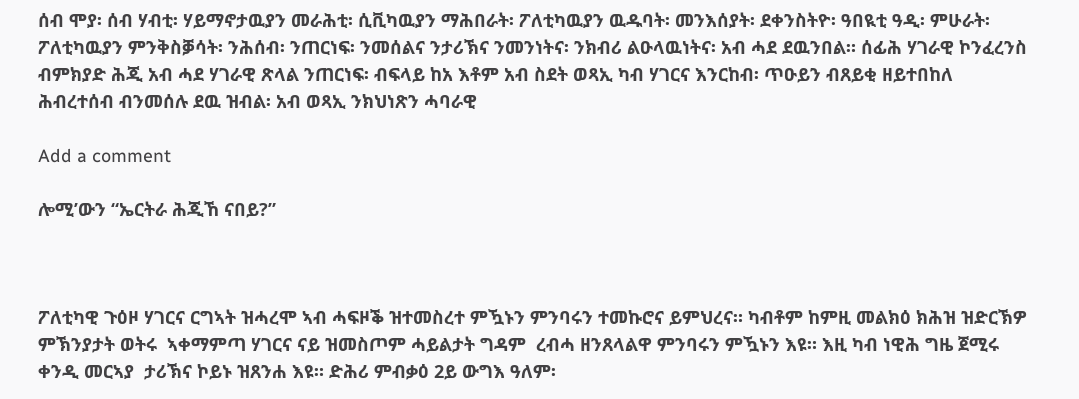ሰብ ሞያ፡ ሰብ ሃብቲ፡ ሃይማኖታዉያን መራሕቲ፡ ሲቪካዉያን ማሕበራት፡ ፖለቲካዉያን ዉዱባት፡ መንእሰያት፡ ደቀንስትዮ፡ ዓበዪቲ ዓዲ፡ ምሁራት፡ ፖለቲካዉያን ምንቅስቓሳት፡ ንሕሰብ፡ ንጠርነፍ፡ ንመሰልና ንታሪኽና ንመንነትና፡ ንክብሪ ልዑላዉነትና፡ አብ ሓደ ደዉንበል። ሰፊሕ ሃገራዊ ኮንፈረንስ ብምክያድ ሕጂ አብ ሓደ ሃገራዊ ጽላል ንጠርነፍ፡ ብፍላይ ከአ እቶም አብ ስደት ወጻኢ ካብ ሃገርና እንርከብ፡ ጥዑይን ብጸይቂ ዘይተበከለ ሕብረተሰብ ብንመሰሉ ደዉ ዝብል፡ አብ ወጻኢ ንክህነጽን ሓባራዊ

Add a comment

ሎሚ’ውን “ኤርትራ ሕጂኸ ናበይ?”



ፖለቲካዊ ጉዕዞ ሃገርና ርግኣት ዝሓረሞ ኣብ ሓፍዞቕ ዝተመስረተ ምዃኑን ምንባሩን ተመኩሮና ይምህረና። ካብቶም ከምዚ መልክዕ ክሕዝ ዝድርኽዎ ምኽንያታት ወትሩ  ኣቀማምጣ ሃገርና ናይ ዝመስጦም ሓይልታት ግዳም  ረብሓ ዘንጸላልዋ ምንባሩን ምዃኑን እዩ። እዚ ካብ ነዊሕ ግዜ ጀሚሩ ቀንዲ መርኣያ  ታሪኽና ኮይኑ ዝጸንሐ እዩ። ድሕሪ ምብቃዕ 2ይ ውግእ ዓለም፡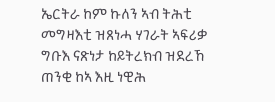ኤርትራ ከም ኩለን ኣብ ትሕቲ መግዛእቲ ዝጸነሓ ሃገራት ኣፍሪቃ ግቡእ ናጽነታ ከይትረክብ ዝደረኸ ጠንቂ ከኣ እዚ ነዊሕ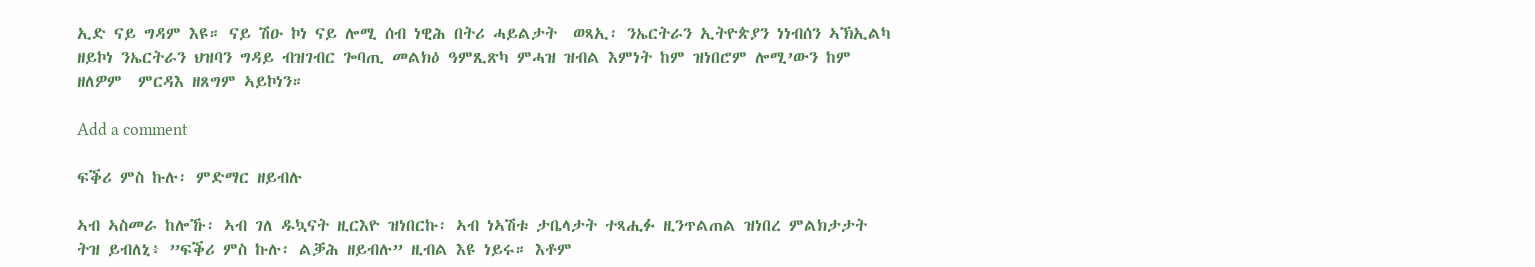ኢድ ናይ ግዳም እዩ። ናይ ሽዑ ኮነ ናይ ሎሚ ሰብ ነዊሕ በትሪ ሓይልታት  ወጻኢ፡ ንኤርትራን ኢትዮጵያን ነነብሰን ኣኽኢልካ ዘይኮነ ንኤርትራን ህዝባን ግዳይ ብዝገብር ጐባጢ መልክዕ ዓምጺጽካ ምሓዝ ዝብል እምነት ከም ዝነበሮም ሎሚ’ውን ከም ዘለዎም  ምርዳእ ዘጸግም ኣይኮነን።

Add a comment

ፍቕሪ ምስ ኩሉ፡ ምድማር ዘይብሉ

ኣብ ኣስመራ ከሎኹ፡ ኣብ ገለ ዱኳናት ዚርእዮ ዝነበርኩ፡ ኣብ ነኣሽቱ ታቤላታት ተጻሒፉ ዚንጥልጠል ዝነበረ ምልክታታት ትዝ ይብለኒ፥ ”ፍቕሪ ምስ ኩሉ፡ ልቓሕ ዘይብሉ” ዚብል እዩ ነይሩ። እቶም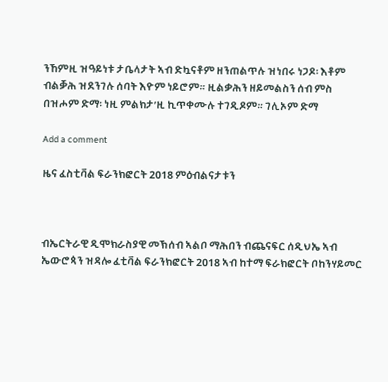ንኸምዚ ዝዓይነቱ ታቤላታት ኣብ ድኳናቶም ዘንጠልጥሉ ዝነበሩ ነጋዶ፡ እቶም ብልቓሕ ዝደንገሉ ሰባት እዮም ነይሮም። ዚልቃሕን ዘይመልስን ሰብ ምስ በዝሖም ድማ፡ ነዚ ምልክታ’ዚ ኪጥቀሙሉ ተገዲዶም። ገሊኦም ድማ

Add a comment

ዜና ፈስቲቫል ፍራንክፎርት 2018 ምዕብልናታቱን



ብኤርትራዊ ዲሞክራስያዊ መኽሰብ ኣልቦ ማሕበን ብጨናፍር ሰዲህኤ ኣብ ኤውሮጳን ዝዳሎ ፈቲቫል ፍራንክፎርት 2018 ኣብ ከተማ ፍራክፎርት ቦከንሃይመር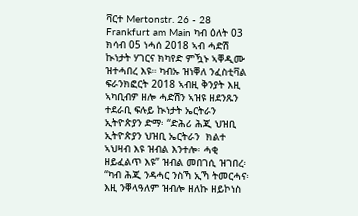ቫርተ Mertonstr. 26 - 28  Frankfurt am Main ካብ ዕለት 03 ክሳብ 05 ነሓሰ 2018 ኣብ ሓድሽ ኲነታት ሃገርና ክካየድ ምዃኑ ኣቐዲሙ ዝተሓበረ እዩ። ካብኡ ዝነቐለ ንፈስቲቫል ፍራንክፎርት 2018 ኣብዚ ቅንያት እዚ ኣካቢብዎ ዘሎ ሓድሽን ኣዝዩ ዘደንጹን ተደራቢ ፍሉይ ኲነታት ኤርትራን ኢትዮጵያን ድማ፡ “ድሕሪ ሕጂ ህዝቢ ኢትዮጵያን ህዝቢ ኤርትራን  ክልተ ኣህዛብ እዩ ዝብል እንተሎ፡ ሓቂ ዘይፈልጥ እዩ” ዝብል መበገሲ ዝገበረ፡ “ካብ ሕጂ ንዳሓር ንስኻ ኢኻ ትመርሓና፡ እዚ ንቐላዓለም ዝብሎ ዘለኩ ዘይኮነስ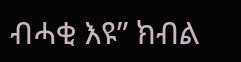ብሓቂ እዩ” ክብል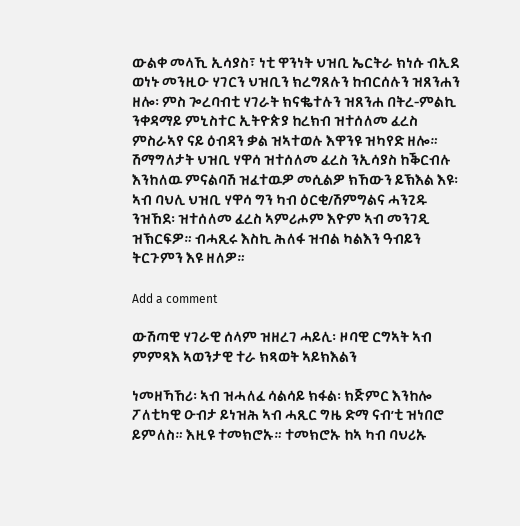ውልቀ መላኺ ኢሳያስ፣ ነቲ ዋንነት ህዝቢ ኤርትራ ክነሱ ብኢደ ወነኑ መንዚዑ ሃገርን ህዝቢን ክረግጸሉን ከብርሰሉን ዝጸንሐን ዘሎ፡ ምስ ጐረባብቲ ሃገራት ክናቈተሉን ዝጸንሐ በትረ-ምልኪ ንቀዳማይ ምኒስተር ኢትዮጵያ ከረክብ ዝተሰለመ ፈረስ ምስራኣየ ናይ ዕብዳን ቃል ዝኣተወሉ እዋንዩ ዝካየድ ዘሎ። ሽማግለታት ህዝቢ ሃዋሳ ዝተሰለመ ፈረስ ንኢሳያስ ከቕርብሉ እንከለዉ ምናልባሽ ዝፈተዉዎ መሲልዎ ክኸውን ይኽእል እዩ፡ ኣብ ባህሊ ህዝቢ ሃዋሳ ግን ካብ ዕርቂ/ሽምግልና ሓንጊዱ ንዝኸደ፡ ዝተሰለመ ፈረስ ኣምሪሖም እዮም ኣብ መንገዲ ዝኽርፍዎ። ብሓጺሩ እስኪ ሕለፋ ዝብል ካልእን ዓብይን ትርጉምን እዩ ዘለዎ።

Add a comment

ውሽጣዊ ሃገራዊ ሰላም ዝዘረገ ሓይሊ፡ ዞባዊ ርግኣት ኣብ ምምጻእ ኣወንታዊ ተራ ክጻወት ኣይክእልን

ነመዘኻኸሪ፡ ኣብ ዝሓለፈ ሳልሳይ ክፋል፡ ክጅምር እንከሎ ፖለቲካዊ ዑብታ ይነዝሕ ኣብ ሓጺር ግዜ ድማ ናብ’ቲ ዝነበሮ ይምለስ። እዚዩ ተመክሮኡ። ተመክሮኡ ከኣ ካብ ባህሪኡ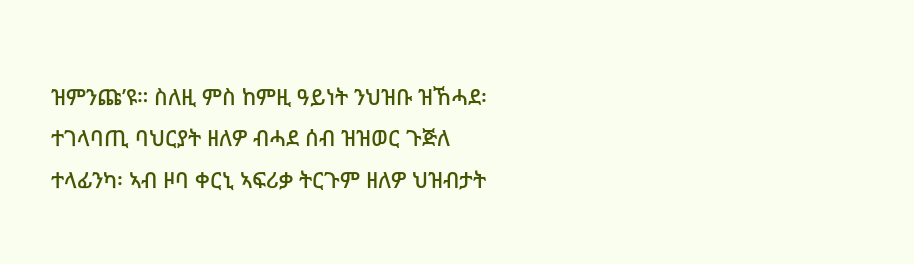ዝምንጩ’ዩ። ስለዚ ምስ ከምዚ ዓይነት ንህዝቡ ዝኸሓደ፡ ተገላባጢ ባህርያት ዘለዎ ብሓደ ሰብ ዝዝወር ጉጅለ ተላፊንካ፡ ኣብ ዞባ ቀርኒ ኣፍሪቃ ትርጉም ዘለዎ ህዝብታት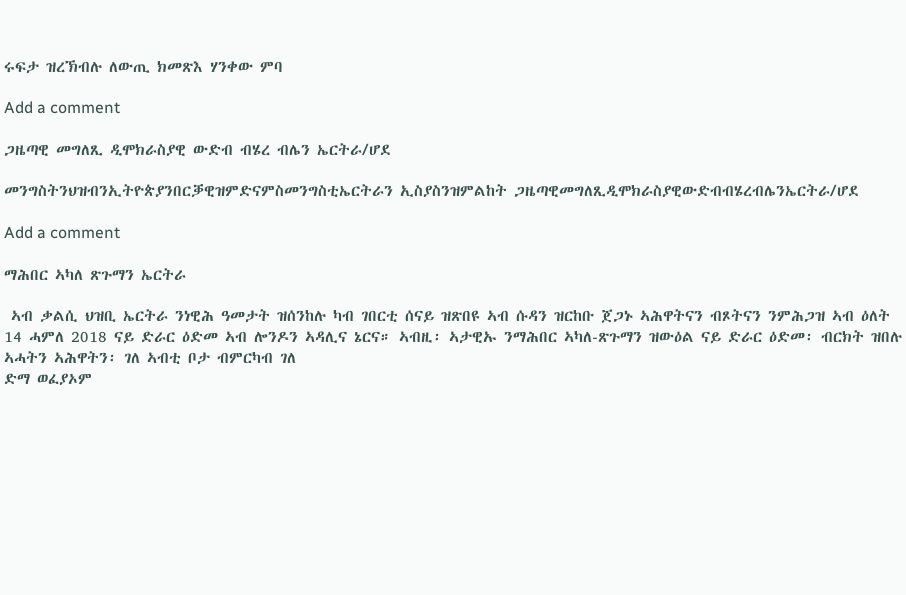ሩፍታ ዝረኽብሉ ለውጢ ክመጽእ ሃንቀው ምባ

Add a comment

ጋዜጣዊ መግለጺ ዲሞክራስያዊ ውድብ ብሄረ ብሌን ኤርትራ/ሆደ

መንግስትንህዝብንኢትዮጵያንበርቓዊዝምድናምስመንግስቲኤርትራን ኢስያስንዝምልከት ጋዜጣዊመግለጺዲሞክራስያዊውድብብሄረብሌንኤርትራ/ሆደ

Add a comment

ማሕበር ኣካለ ጽጉማን ኤርትራ

 ኣብ ቃልሲ ህዝቢ ኤርትራ ንነዊሕ ዓመታት ዝሰንከሉ ካብ ገበርቲ ሰናይ ዝጽበዩ ኣብ ሱዳን ዝርከቡ ጀጋኑ ኣሕዋትናን ብጾትናን ንምሕጋዝ ኣብ ዕለት 14 ሓምለ 2018 ናይ ድራር ዕድመ ኣብ ሎንዶን ኣዳሊና ኔርና። ኣብዚ፡ ኣታዊኡ ንማሕበር ኣካለ-ጽጉማን ዝውዕል ናይ ድራር ዕድመ፡ ብርክት ዝበሉ ኣሓትን ኣሕዋትን፡ ገለ ኣብቲ ቦታ ብምርካብ ገለ
ድማ ወፈያኦም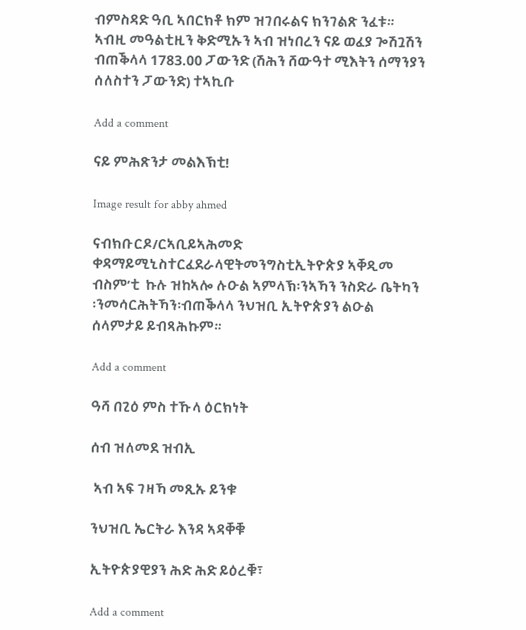ብምስዳድ ዓቢ ኣበርክቶ ክም ዝገበሩልና ክንገልጽ ንፈቱ። ኣብዚ መዓልቲዚን ቅድሚኡን ኣብ ዝነበረን ናይ ወፈያ ጐሽጓሽን ብጠቕላላ 1783.00 ፓውንድ (ሽሕን ሸውዓተ ሚእትን ሰማንያን ሰለስተን ፓውንድ) ተኣኪቡ

Add a comment

ናይ ምሕጽንታ መልእኽቲ!

Image result for abby ahmed

ናብክቡርዶ/ርኣቢይኣሕመድ ቀዳማይሚኒስተርፈደራላዊትመንግስቲኢትዮጵያ ኣቐዲመ ብስም’ቲ  ኩሉ ዝከኣሎ ሉዑል ኣምላኽ፡ንኣኻን ንስድራ ቤትካን ፡ንመሳርሕትኻን፡ብጠቕላላ ንህዝቢ ኢትዮጵያን ልዑል ሰላምታይ ይብጻሕኩም።

Add a comment

ዓሻ በጊዕ ምስ ተኹላ ዕርክነት

ሰብ ዝለመደ ዝብኢ

 ኣብ ኣፍ ገዛኻ መጺኡ ይንቁ

ንህዝቢ ኤርትራ እንዳ ኣዳቐቑ

ኢትዮጵያዊያን ሕድ ሕድ ይዕረቑ፣

Add a comment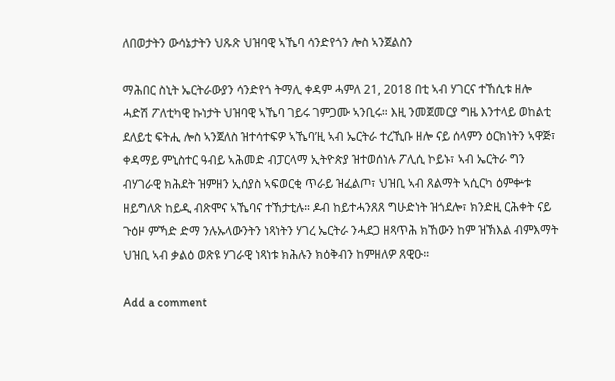ለበወታትን ውሳኔታትን ህጹጽ ህዝባዊ ኣኼባ ሳንድየጎን ሎስ ኣንጀልስን

ማሕበር ስኒት ኤርትራውያን ሳንድየጎ ትማሊ ቀዳም ሓምለ 21, 2018 በቲ ኣብ ሃገርና ተኸሲቱ ዘሎ ሓድሽ ፖለቲካዊ ኩነታት ህዝባዊ ኣኼባ ገይሩ ገምጋሙ ኣንቢሩ። እዚ ንመጀመርያ ግዜ እንተላይ ወከልቲ ደለይቲ ፍትሒ ሎስ ኣንጀለስ ዝተሳተፍዎ ኣኼባ’ዚ ኣብ ኤርትራ ተረኺቡ ዘሎ ናይ ሰላምን ዕርክነትን ኣዋጅ፣ ቀዳማይ ምኒስተር ዓብይ ኣሕመድ ብፓርላማ ኢትዮጵያ ዝተወሰነሉ ፖሊሲ ኮይኑ፣ ኣብ ኤርትራ ግን ብሃገራዊ ክሕደት ዝምዘን ኢሰያስ ኣፍወርቂ ጥራይ ዝፈልጦ፣ ህዝቢ ኣብ ጸልማት ኣሲርካ ዕምቍቱ ዘይግለጽ ከይዲ ብጽሞና ኣኼባና ተኸታቲሉ። ዶብ ከይተሓንጸጸ ግሁድነት ዝጎደሎ፣ ክንድዚ ርሕቀት ናይ ጉዕዞ ምኻድ ድማ ንሉኡላውንትን ነጻነትን ሃገረ ኤርትራ ንሓደጋ ዘጻጥሕ ክኸውን ከም ዝኽእል ብምእማት ህዝቢ ኣብ ቃልዕ ወጽዩ ሃገራዊ ነጻነቱ ክሕሉን ክዕቅብን ከምዘለዎ ጸዊዑ።

Add a comment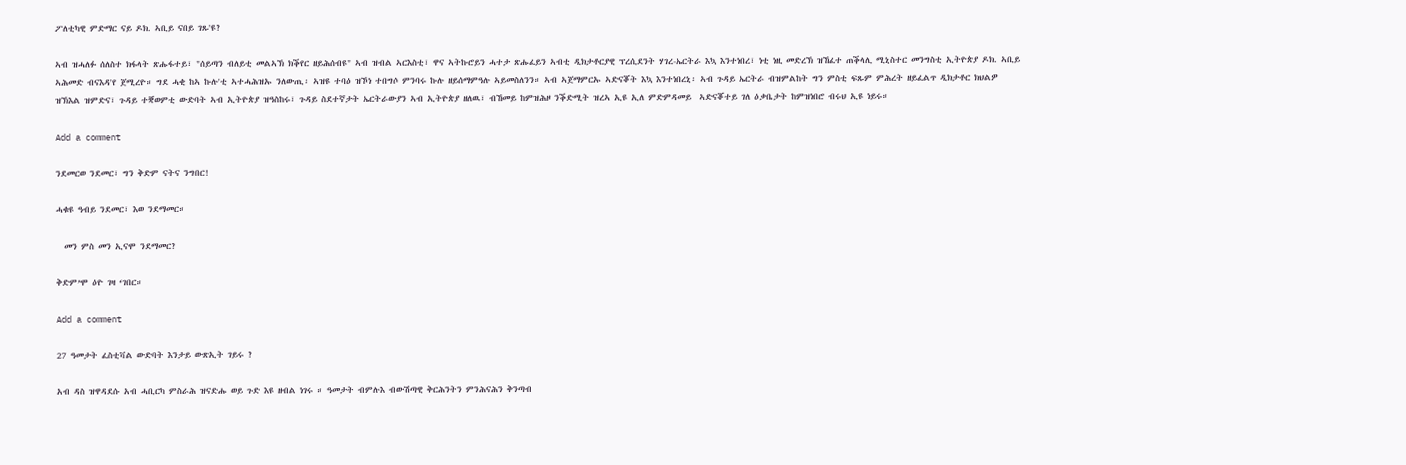ፖለቲካዊ ምድማር ናይ ዶክ. ኣቢይ ናበይ ገጹ'ዩ?

ኣብ ዝሓለፉ ሰለስተ ክፋላት ጽሑፋተይ፣ "ሰይጣን ብለይቲ መልኣኽ ክቕየር ዘይሕሰብዩ" ኣብ ዝብል ኣርእስቲ፣ ዋና ኣትኩሮይን ሓተታ ጽሑፈይን ኣብቲ ዲክታቶርያዊ ፕረሲደንት ሃገረ-ኤርትራ እኳ እንተነበረ፣ ነቲ ነዚ መድረኽ ዝኸፈተ ጠቕላሊ ሚኒስተር መንግስቲ ኢትዮጵያ ዶክ. ኣቢይ ኣሕመድ ብናእዳ'የ ጀሚረዮ። ግደ ሓቂ ከኣ ኩሉ'ቲ ኣተሓሕዝኡ ንለውጢ፡ ኣዝዩ ተባዕ ዝኾነ ተበግሶ ምንባሩ ኩሉ ዘይሰማምዓሉ ኣይመስለንን። ኣብ ኣጀማምርኡ ኣድናቖት እኳ እንተነበረኒ፡ ኣብ ጉዳይ ኤርትራ ብዝምልከት ግን ምስቲ ፍጹም ምሕረት ዘይፈልጥ ዲክታቶር ክህልዎ ዝኽእል ዝምድና፣ ጉዳይ ተቛወምቲ ውድባት ኣብ ኢትዮጵያ ዝዓስከሩ፣ ጉዳይ ስደተኛታት ኤርትራውያን ኣብ ኢትዮጵያ ዘለዉ፣ ብኸመይ ከምዝሕዞ ንቕድሚት ዝረኣ ኢዩ ኢለ ምድምዳመይ  ኣድናቖተይ ገለ ዕቃቤታት ከምዝነበሮ ብሩህ ኢዩ ነይሩ።

Add a comment

ንደመርወ ንደመር፣ ግን ቅድም ናትና ንግበር!

ሓቁዩ ዓብይ ንደመር፣ እወ ንደማመር።

  መን ምስ መን ኢናሞ ንደማመር?

ቅድም’ሞ ዕዮ ገዛ ‘ገበር።

Add a comment

27 ዓመታት ፈስቲቫል ውድባት እንታይ ውጽኢት ገይሩ ?

አብ ዳስ ዝዋዳደሱ አብ ሓቢርካ ምስራሕ ዝናድሑ ወይ ጉድ እዩ ዘብል ነገሩ ። ዓመታት ብምሉእ ብውሽጣዊ ቅርሕንትን ምንሕናሕን ቅንጣብ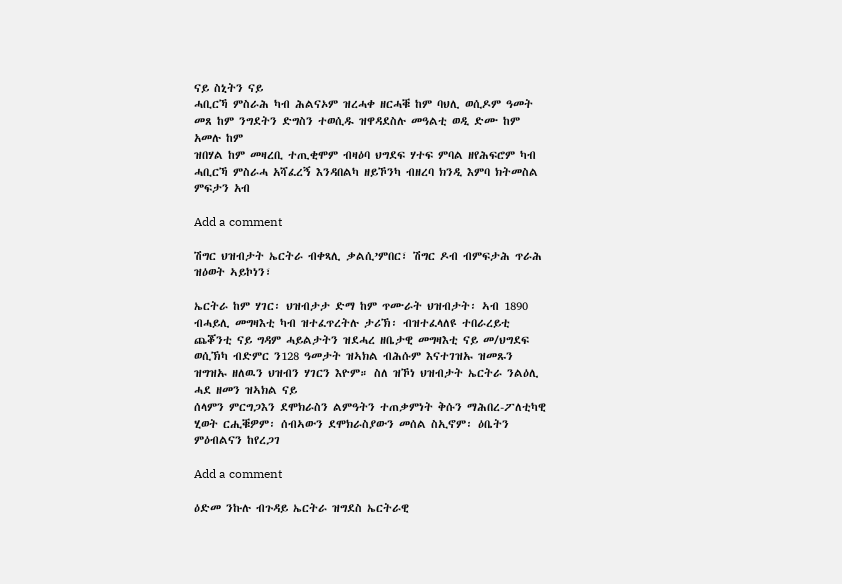ናይ ስኒትን ናይ
ሓቢርኻ ምስራሕ ካብ ሕልናኦም ዝረሓቀ ዘርሓቑ ከም ባህሊ ወሲዶም ዓመት መጸ ከም ንግደትን ድግስን ተወሲዱ ዝዋዳደስሉ መዓልቲ ወዲ ድሙ ከም አመሉ ከም
ዝበሃል ከም መዛረቢ ተጢቂሞም ብዛዕባ ህግደፍ ሃተፍ ምባል ዘየሕፍሮም ካብ ሓቢርኻ ምስራሓ አሻፈረኝ እንዳበልካ ዘይኾንካ ብዘረባ ክንዲ እምባ ክትመስል ምፍታን አብ

Add a comment

ሽግር ህዝብታት ኤርትራ ብቀጻሊ ቃልሲ’ምበር፣ ሽግር ዶብ ብምፍታሕ ጥራሕ ዝዕወት ኣይኮነን፣

ኤርትራ ከም ሃገር፡ ህዝብታታ ድማ ከም ጥሙራት ህዝብታት፡ ኣብ 1890 ብሓይሊ መግዛእቲ ካብ ዝተፈጥረትሉ ታሪኽ፡ ብዝተፈላለዩ ተበራረይቲ ጨቖንቲ ናይ ግዳም ሓይልታትን ዝደሓረ ዘቤታዊ መግዛእቲ ናይ መ/ህግደፍ ወሲኽካ ብድምር ን128 ዓመታት ዝኣክል ብሕሱም እናተገዝኡ ዝመጹን ዝግዝኡ ዘለዉን ህዝብን ሃገርን እዮም። ስለ ዝኾነ ህዝብታት ኤርትራ ንልዕሊ ሓደ ዘመን ዝኣክል ናይ
ሰላምን ምርግጋእን ደሞክራስን ልምዓትን ተጠቃምነት ቅሱን ማሕበረ-ፖለቲካዊ ሂወት ርሒቑዎም፡ ሰብኣውን ደሞክራስያውን መሰል ስኢኖም፡ ዕቤትን ምዕብልናን ከየረጋገ

Add a comment

ዕድመ ንኩሉ ብጉዳይ ኤርትራ ዝግደስ ኤርትራዊ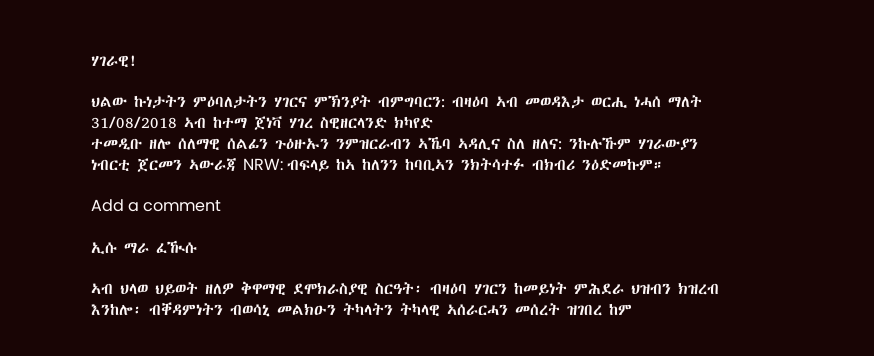ሃገራዊ!

ህልው ኩነታትን ምዕባለታትን ሃገርና ምኽንያት ብምግባርን: ብዛዕባ ኣብ መወዳእታ ወርሒ ነሓሰ ማለት 31/08/2018 ኣብ ከተማ ጀነቫ ሃገረ ስዊዘርላንድ ክካየድ
ተመዲቡ ዘሎ ሰለማዊ ሰልፊን ጉዕዙኡን ንምዝርራብን ኣኼባ ኣዳሊና ስለ ዘለና: ንኩሉኹም ሃገራውያን ነብርቲ ጀርመን ኣውራጃ NRW: ብፍላይ ከኣ ከለንን ከባቢኣን ንክትሳተፉ ብክብሪ ንዕድመኩም።

Add a comment

ኢሱ ማራ ፈዂሱ

ኣብ ህላወ ህይወት ዘለዎ ቅዋማዊ ደሞክራስያዊ ስርዓት፡ ብዛዕባ ሃገርን ከመይነት ምሕደራ ህዝብን ክዝረብ እንከሎ፡ ብቐዳምነትን ብወሳኒ መልክዑን ትካላትን ትካላዊ ኣሰራርሓን መሰረት ዝገበረ ከም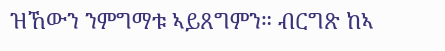ዝኸውን ንምግማቱ ኣይጸግምን። ብርግጽ ከኣ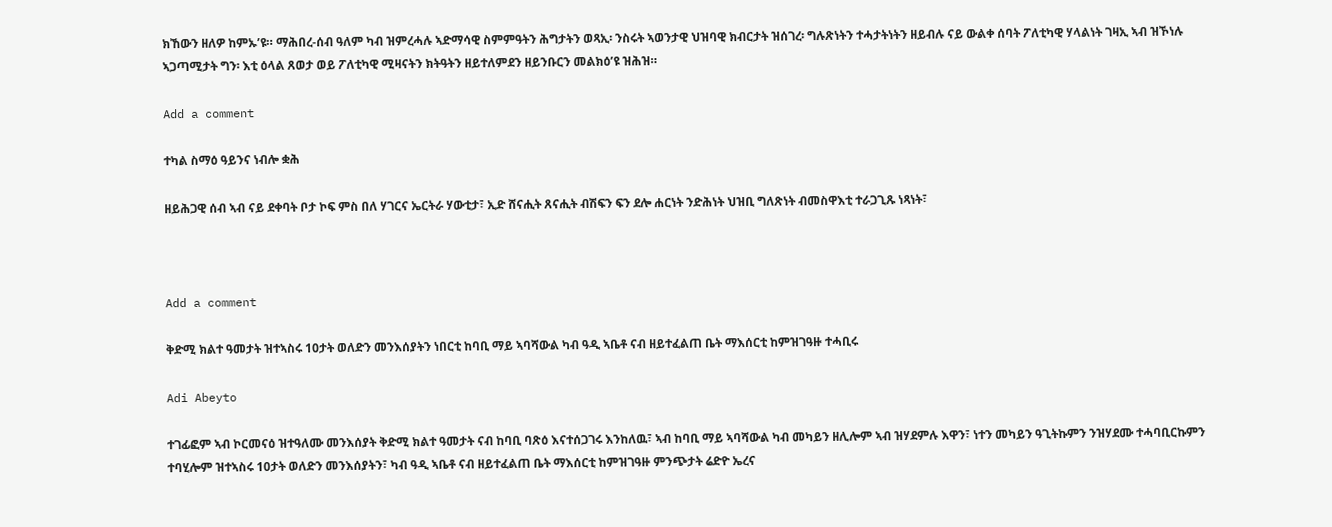ክኸውን ዘለዎ ከምኡ’ዩ። ማሕበረ-ሰብ ዓለም ካብ ዝምረሓሉ ኣድማሳዊ ስምምዓትን ሕግታትን ወጻኢ፡ ንስሩት ኣወንታዊ ህዝባዊ ክብርታት ዝሰገረ፡ ግሉጽነትን ተሓታትነትን ዘይብሉ ናይ ውልቀ ሰባት ፖለቲካዊ ሃላልነት ገዛኢ ኣብ ዝኾነሉ ኣጋጣሚታት ግን፡ እቲ ዕላል ጸወታ ወይ ፖለቲካዊ ሚዛናትን ክትዓትን ዘይተለምደን ዘይንቡርን መልክዕ’ዩ ዝሕዝ።

Add a comment

ተካል ስማዕ ዓይንና ነብሎ ቋሕ

ዘይሕጋዊ ሰብ ኣብ ናይ ደቀባት ቦታ ኮፍ ምስ በለ ሃገርና ኤርትራ ሃውቲታ፣ ኢድ ሸናሒት ጸናሒት ብሽፍን ፍን ደሎ ሐርነት ንድሕነት ህዝቢ ግለጽነት ብመስዋእቲ ተራጋጊጹ ነጻነት፣



Add a comment

ቅድሚ ክልተ ዓመታት ዝተኣስሩ 10ታት ወለድን መንእሰያትን ነበርቲ ከባቢ ማይ ኣባሻውል ካብ ዓዲ ኣቤቶ ናብ ዘይተፈልጠ ቤት ማእሰርቲ ከምዝገዓዙ ተሓቢሩ

Adi Abeyto

ተገፊፎም ኣብ ኮርመናዕ ዝተዓለሙ መንእሰያት ቅድሚ ክልተ ዓመታት ናብ ከባቢ ባጽዕ እናተሰጋገሩ እንከለዉ፣ ኣብ ከባቢ ማይ ኣባሻውል ካብ መካይን ዘሊሎም ኣብ ዝሃደምሉ እዋን፣ ነተን መካይን ዓጊትኩምን ንዝሃደሙ ተሓባቢርኩምን ተባሂሎም ዝተኣስሩ 10ታት ወለድን መንእሰያትን፣ ካብ ዓዲ ኣቤቶ ናብ ዘይተፈልጠ ቤት ማእሰርቲ ከምዝገዓዙ ምንጭታት ሬድዮ ኤረና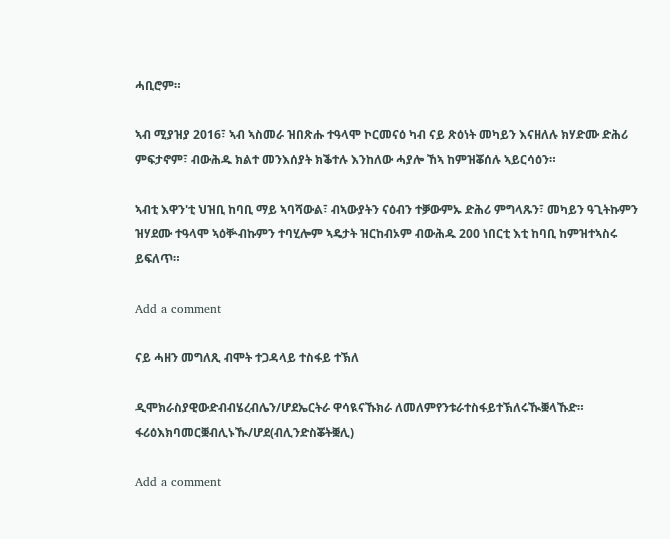ሓቢሮም።

ኣብ ሚያዝያ 2016፣ ኣብ ኣስመራ ዝበጽሑ ተዓላሞ ኮርመናዕ ካብ ናይ ጽዕነት መካይን እናዘለሉ ክሃድሙ ድሕሪ ምፍታኖም፣ ብውሕዱ ክልተ መንእሰያት ክቕተሉ እንከለው ሓያሎ ኸኣ ከምዝቖሰሉ ኣይርሳዕን።

ኣብቲ እዋን'ቲ ህዝቢ ከባቢ ማይ ኣባሻውል፣ ብኣውያትን ናዕብን ተቓውምኡ ድሕሪ ምግላጹን፣ መካይን ዓጊትኩምን ዝሃደሙ ተዓላሞ ኣዕቝብኩምን ተባሂሎም ኣዴታት ዝርከብኦም ብውሕዱ 200 ነበርቲ እቲ ከባቢ ከምዝተኣስሩ ይፍለጥ።

Add a comment

ናይ ሓዘን መግለጺ ብሞት ተጋዳላይ ተስፋይ ተኽለ

ዲሞክራስያዊውድብብሄረብሌን/ሆደኤርትራ ዋሳዪናኹክራ ለመለምየንቱራተስፋይተኽለሩዂቛላኹድ። ፋሪዕእክባመርቛብሊኑዂ/ሆደ(ብሊንድስቖትቛሊ)

Add a comment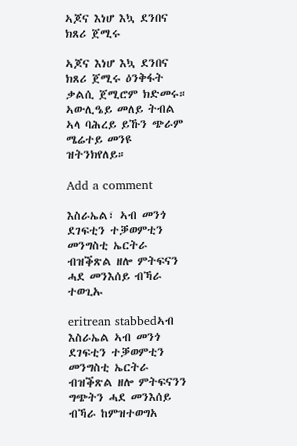ኣጆና እነሆ እኳ ደንበና ክጸሪ ጀሚሩ

ኣጆና እነሆ እኳ ደንበና ክጸሪ ጀሚሩ ዕንቅፋት ቃልሲ ጀሚሮም ክድመሩ። ኣውሊዔይ መለይ ትብል ኣላ ባሕረይ ይኹን ጭራም ሜሬተይ መንዩ ዝትንክየለይ።

Add a comment

እስራኤል፣ ኣብ መንጎ ደገፍቲን ተቓወምቲን መንግስቲ ኤርትራ ብዝቕጽል ዘሎ ምትፍናን ሓደ መንእሰይ ብኻራ ተወጊኡ

eritrean stabbedኣብ እስራኤል ኣብ መንጎ ደገፍቲን ተቓወምቲን መንግስቲ ኤርትራ ብዝቕጽል ዘሎ ምትፍናንን ግጭትን ሓደ መንእሰይ ብኻራ ከምዝተወግአ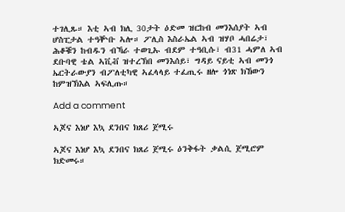ተገሊጹ። እቲ ኣብ ክሊ 30ታት ዕድመ ዝርከብ መንእሰያት ኣብ ሆስፒታል ተዓቝቡ ኣሎ። ፖሊስ እስራኤል ኣብ ዝሃቦ ሓበሬታ፣ ሕቆቑን ከብዱን ብኻራ ተወጊኡ ብደም ተዓቢሱ፣ ብ31 ሓምለ ኣብ ደቡባዊ ቴል ኣቪቭ ዝተረኽበ መንእሰይ፣ ግዳይ ናይቲ ኣብ መንጎ ኤርትራውያን ብፖለቲካዊ ኣፈላላይ ተፈጢሩ ዘሎ ጎነጽ ክኸውን ከምዝኽእል ኣፍሊጡ።

Add a comment

ኣጆና እነሆ እኳ ደንበና ክጸሪ ጀሚሩ

ኣጆና እነሆ እኳ ደንበና ክጸሪ ጀሚሩ ዕንቅፋት ቃልሲ ጀሚሮም ክድመሩ።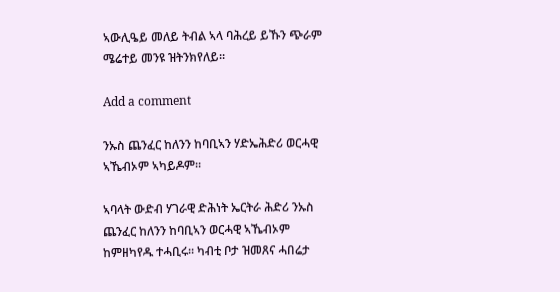ኣውሊዔይ መለይ ትብል ኣላ ባሕረይ ይኹን ጭራም ሜሬተይ መንዩ ዝትንክየለይ።

Add a comment

ንኡስ ጨንፈር ከለንን ከባቢኣን ሃድኤሕድሪ ወርሓዊ ኣኼብኦም ኣካይዶም።

ኣባላት ውድብ ሃገራዊ ድሕነት ኤርትራ ሕድሪ ንኡስ ጨንፈር ከለንን ከባቢኣን ወርሓዊ ኣኼብኦም ከምዘካየዱ ተሓቢሩ። ካብቲ ቦታ ዝመጸና ሓበሬታ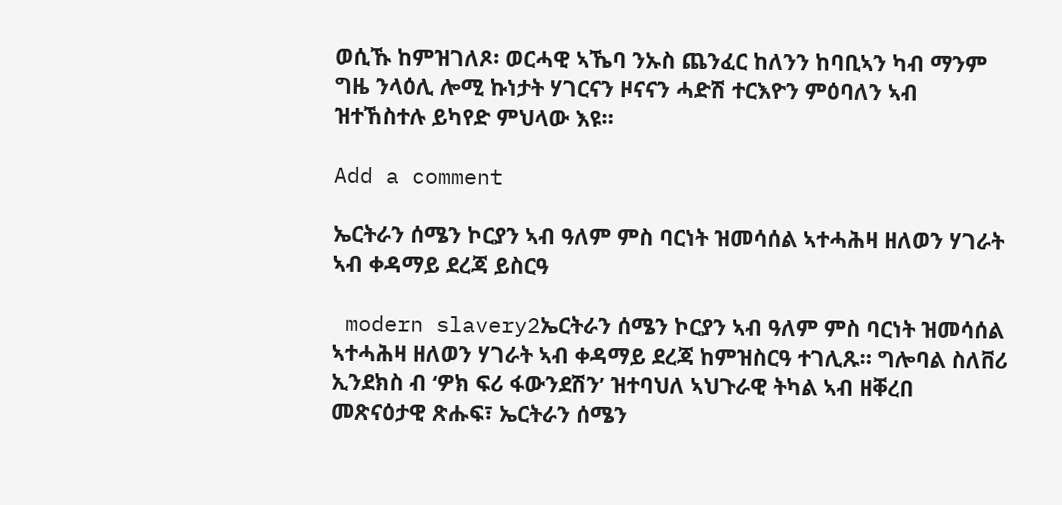ወሲኹ ከምዝገለጾ፡ ወርሓዊ ኣኼባ ንኡስ ጨንፈር ከለንን ከባቢኣን ካብ ማንም ግዜ ንላዕሊ ሎሚ ኩነታት ሃገርናን ዞናናን ሓድሽ ተርእዮን ምዕባለን ኣብ ዝተኸስተሉ ይካየድ ምህላው እዩ።

Add a comment

ኤርትራን ሰሜን ኮርያን ኣብ ዓለም ምስ ባርነት ዝመሳሰል ኣተሓሕዛ ዘለወን ሃገራት ኣብ ቀዳማይ ደረጃ ይስርዓ

 modern slavery2ኤርትራን ሰሜን ኮርያን ኣብ ዓለም ምስ ባርነት ዝመሳሰል ኣተሓሕዛ ዘለወን ሃገራት ኣብ ቀዳማይ ደረጃ ከምዝስርዓ ተገሊጹ። ግሎባል ስለቨሪ ኢንደክስ ብ ‘ዎክ ፍሪ ፋውንደሽን’ ዝተባህለ ኣህጉራዊ ትካል ኣብ ዘቐረበ መጽናዕታዊ ጽሑፍ፣ ኤርትራን ሰሜን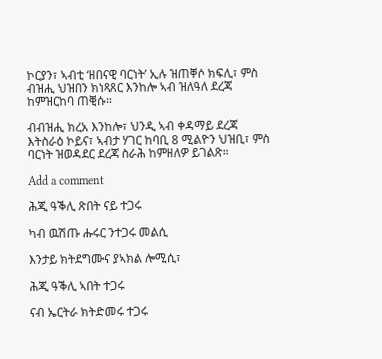ኮርያን፣ ኣብቲ ‘ዘበናዊ ባርነት’ ኢሉ ዝጠቐሶ ክፍሊ፣ ምስ ብዝሒ ህዝበን ክነጻጸር እንከሎ ኣብ ዝለዓለ ደረጃ ከምዝርከባ ጠቒሱ።

ብብዝሒ ክረአ እንከሎ፣ ህንዲ ኣብ ቀዳማይ ደረጃ እትስራዕ ኮይና፣ ኣብታ ሃገር ከባቢ 8 ሚልዮን ህዝቢ፣ ምስ ባርነት ዝወዳደር ደረጃ ስራሕ ከምዘለዎ ይገልጽ።

Add a comment

ሕጂ ዓቕሊ ጽበት ናይ ተጋሩ

ካብ ዉሽጡ ሑሩር ንተጋሩ መልሲ

እንታይ ክትደግሙና ያኣክል ሎሚሲ፣

ሕጂ ዓቕሊ ኣበት ተጋሩ

ናብ ኤርትራ ክትድመሩ ተጋሩ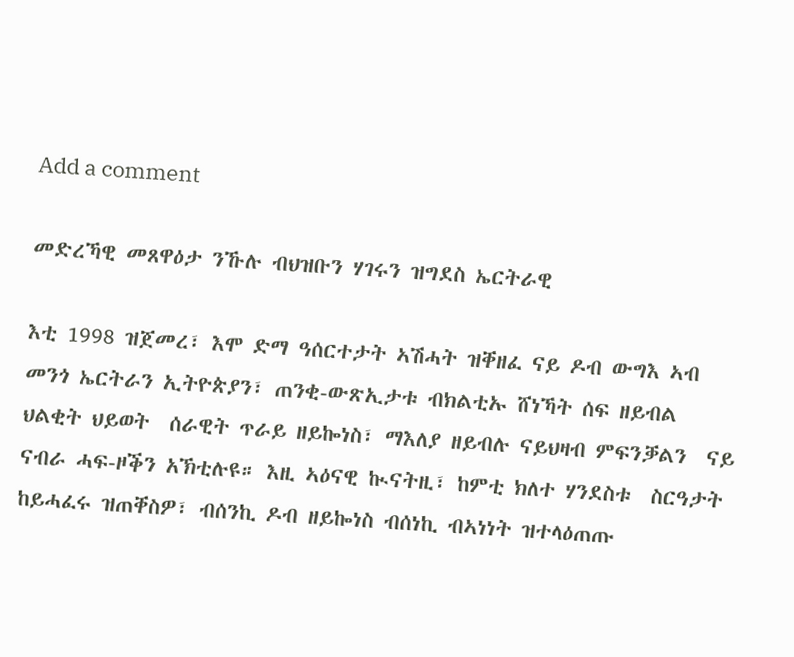Add a comment

መድረኻዊ መጸዋዕታ ንኹሉ ብህዝቡን ሃገሩን ዝግደስ ኤርትራዊ

እቲ 1998 ዝጀመረ፣ እሞ ድማ ዓሰርተታት ኣሽሓት ዝቐዘፈ ናይ ዶብ ውግእ ኣብ መንጎ ኤርትራን ኢትዮጵያን፣ ጠንቂ-ውጽኢታቱ ብክልቲኡ ሸነኻት ሰፍ ዘይብል  ህልቂት ህይወት  ሰራዊት ጥራይ ዘይኰነስ፣ ማእለያ ዘይብሉ ናይህዛብ ምፍንቓልን  ናይ ናብራ ሓፍ-ዞቕን አኽቲሉዩ። እዚ ኣዕናዊ ኲናትዚ፣ ከምቲ ክለተ ሃንደስቱ  ስርዓታት ከይሓፈሩ ዝጠቐስዎ፣ ብሰንኪ ዶብ ዘይኰነስ ብሰነኪ ብኣነነት ዝተላዕጠጡ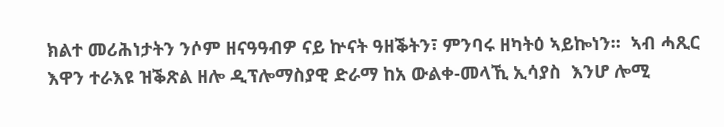ክልተ መሪሕነታትን ንሶም ዘናዓዓብዎ ናይ ኵናት ዓዘቕትን፣ ምንባሩ ዘካትዕ ኣይኰነን።  ኣብ ሓጺር እዋን ተራእዩ ዝቕጽል ዘሎ ዲፕሎማስያዊ ድራማ ከአ ውልቀ-መላኺ ኢሳያስ  እንሆ ሎሚ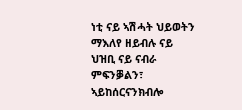ነቲ ናይ ኣሽሓት ህይወትን ማእለየ ዘይብሉ ናይ ህዝቢ ናይ ናብራ ምፍንቓልን፣ ኣይከሰርናንክብሎ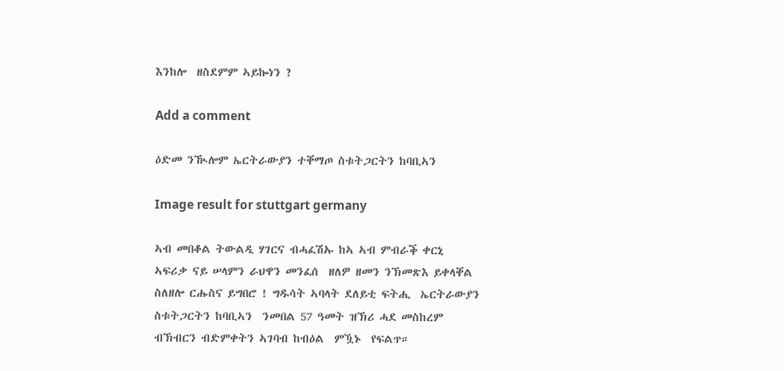እንከሎ  ዘስደምም ኣይኰነን ?

Add a comment

ዕድመ ንዂሎም ኤርትራውያን ተቐማጦ ስቱትጋርትን ከባቢኣን

Image result for stuttgart germany

ኣብ መበቆል ትውልዲ ሃገርና ብሓፈሽኡ ከኣ ኣብ ምብራቕ ቀርኒ ኣፍሪቃ ናይ ሠላምን ራህዋን መንፈሰ  ዘለዎ ዘመን ንኽመጽእ ይቀላቐል  ስለዘሎ ርሑስና ይግበሮ ! ግዱሳት ኣባላት ደለይቲ ፍትሒ  ኤርትራውያን  ስቱትጋርትን ከባቢኣን  ንመበል 57 ዓመት ዝኽሪ ሓደ መስከረም   ብኽብርን ብድምቀትን ኣገባብ ከብዕል  ምዃኑ  የፍልጥ።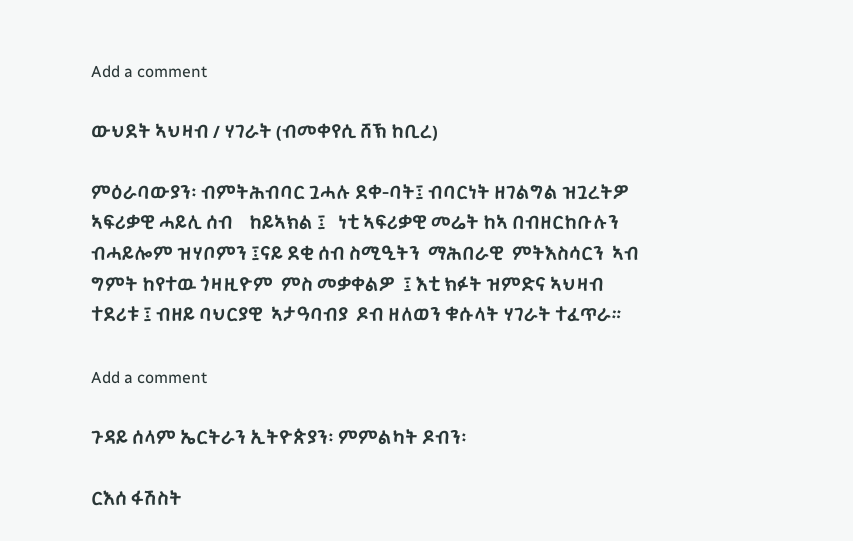Add a comment

ውህደት ኣህዛብ / ሃገራት (ብመቀየሲ ሸኽ ከቢረ)

ምዕራባውያን፡ ብምትሕብባር ጓሓሉ ደቀ-ባት፤ ብባርነት ዘገልግል ዝጓረትዎ ኣፍሪቃዊ ሓይሊ ሰብ    ከይኣክል ፤   ነቲ ኣፍሪቃዊ መሬት ከኣ በብዘርከቡሉን ብሓይሎም ዝሃቦምን ፤ናይ ደቂ ሰብ ስሚዒትን  ማሕበራዊ  ምትእስሳርን  ኣብ ግምት ከየተዉ ጎዛዚዮም  ምስ መቃቀልዎ  ፤ እቲ ክፉት ዝምድና ኣህዛብ ተደሪቱ ፤ ብዘይ ባህርያዊ  ኣታዓባብያ  ዶብ ዘለወን ቁሱላት ሃገራት ተፈጥራ።

Add a comment

ጉዳይ ሰላም ኤርትራን ኢትዮጵያን፡ ምምልካት ዶብን፡

ርእሰ ፋሽስት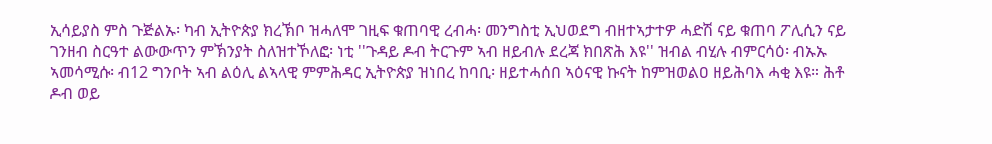ኢሳይያስ ምስ ጉጅልኡ፡ ካብ ኢትዮጵያ ክረኽቦ ዝሓለሞ ገዚፍ ቁጠባዊ ረብሓ፡ መንግስቲ ኢህወደግ ብዘተኣታተዎ ሓድሽ ናይ ቁጠባ ፖሊሲን ናይ ገንዘብ ስርዓተ ልውውጥን ምኽንያት ስለዝተኾለፎ፡ ነቲ ''ጉዳይ ዶብ ትርጉም ኣብ ዘይብሉ ደረጃ ክበጽሕ እዩ'' ዝብል ብሂሉ ብምርሳዕ፡ ብኡኡ ኣመሳሚሱ፡ ብ12 ግንቦት ኣብ ልዕሊ ልኣላዊ ምምሕዳር ኢትዮጵያ ዝነበረ ከባቢ፡ ዘይተሓሰበ ኣዕናዊ ኩናት ከምዝወልዐ ዘይሕባእ ሓቂ እዩ። ሕቶ ዶብ ወይ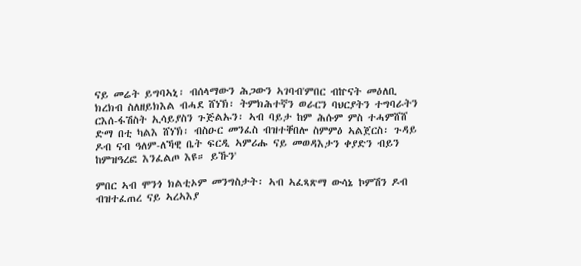ናይ መሬት ይግባኣኒ፡ ብሰላማውን ሕጋውን ኣገባብ'ምበር ብኵናት መዕለቢ ክረክብ ስለዘይክእል ብሓደ ሸነኽ፡ ትምክሕተኛን ወራርን ባህርያትን ተግባራትን ርእሰ-ፋሽስት ኢሳይያስን ጉጅልኡን፡ ኣብ ባይታ ከም ሕሱም ምስ ተሓምሸሸ ድማ በቲ ካልእ ሸነኽ፡ ብስዑር መንፈስ ብዝተቐበሎ ስምምዕ ኣልጀርስ፡ ጉዳይ ዶብ ናብ ዓለም-ለኻዊ ቤት ፍርዲ ኣምሪሑ ናይ መወዳእታን ቀያድን ብይን ከምዝዓረፎ እንፈልጦ እዩ። ይኹን'

ምበር ኣብ ሞንጎ ክልቲኦም መንግስታት፡ ኣብ ኣፈጻጽማ ውሳኔ ኮምሽን ዶብ ብዝተፈጠረ ናይ ኣረኣእያ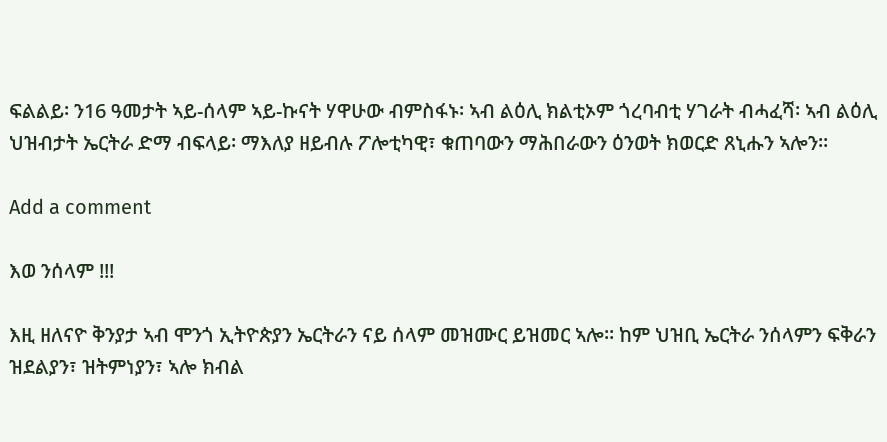ፍልልይ፡ ን16 ዓመታት ኣይ-ሰላም ኣይ-ኩናት ሃዋሁው ብምስፋኑ፡ ኣብ ልዕሊ ክልቲኦም ጎረባብቲ ሃገራት ብሓፈሻ፡ ኣብ ልዕሊ ህዝብታት ኤርትራ ድማ ብፍላይ፡ ማእለያ ዘይብሉ ፖሎቲካዊ፣ ቁጠባውን ማሕበራውን ዕንወት ክወርድ ጸኒሑን ኣሎን።

Add a comment

እወ ንሰላም !!!

እዚ ዘለናዮ ቅንያታ ኣብ ሞንጎ ኢትዮጵያን ኤርትራን ናይ ሰላም መዝሙር ይዝመር ኣሎ። ከም ህዝቢ ኤርትራ ንሰላምን ፍቅራን ዝደልያን፣ ዝትምነያን፣ ኣሎ ክብል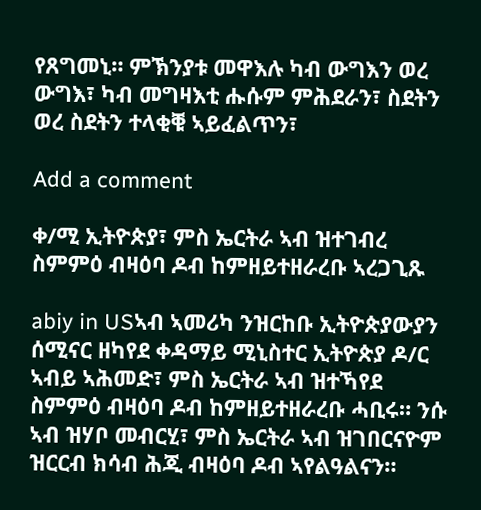የጸግመኒ። ምኽንያቱ መዋእሉ ካብ ውግእን ወረ ውግእ፣ ካብ መግዛእቲ ሑሱም ምሕደራን፣ ስደትን ወረ ስደትን ተላቂቑ ኣይፈልጥን፣

Add a comment

ቀ/ሚ ኢትዮጵያ፣ ምስ ኤርትራ ኣብ ዝተገብረ ስምምዕ ብዛዕባ ዶብ ከምዘይተዘራረቡ ኣረጋጊጹ

abiy in USኣብ ኣመሪካ ንዝርከቡ ኢትዮጵያውያን ሰሚናር ዘካየደ ቀዳማይ ሚኒስተር ኢትዮጵያ ዶ/ር ኣብይ ኣሕመድ፣ ምስ ኤርትራ ኣብ ዝተኻየደ ስምምዕ ብዛዕባ ዶብ ከምዘይተዘራረቡ ሓቢሩ። ንሱ ኣብ ዝሃቦ መብርሂ፣ ምስ ኤርትራ ኣብ ዝገበርናዮም ዝርርብ ክሳብ ሕጂ ብዛዕባ ዶብ ኣየልዓልናን።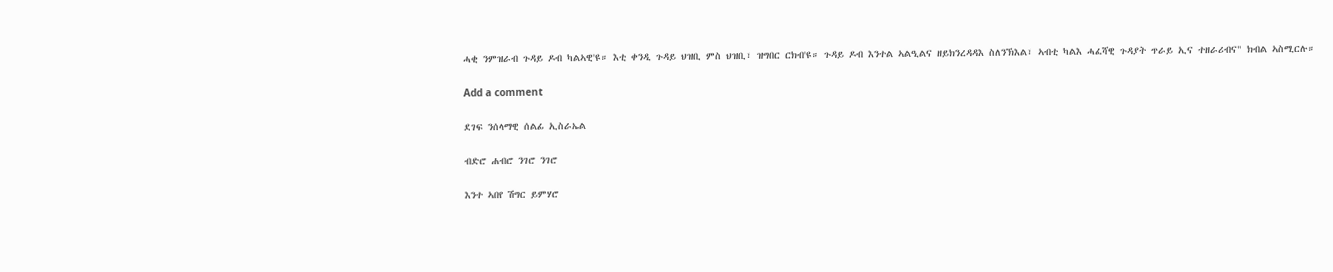ሓቂ ንምዝራብ ጉዳይ ዶብ ካልኣዊ'ዩ። እቲ ቀንዲ ጉዳይ ህዝቢ ምስ ህዝቢ፣ ዝግበር ርክብ'ዩ። ጉዳይ ዶብ እንተል ኣልዒልና ዘይክንረዳዳእ ስለንኽእል፣ ኣብቲ ካልእ ሓፈሻዊ ጉዳያት ጥራይ ኢና ተዘራሪብና" ክብል ኣስሚርሉ።

Add a comment

ደገፍ ንሰላማዊ ሰልፊ ኢስራኤል

ብድሮ ሐብሮ ንገሮ ንገሮ

እንተ ኣበየ ሽግር ይምሃሮ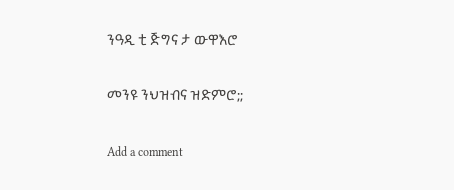ንዓዲ ቲ ጅግና ታ ውዋእሮ

መንዩ ንህዝብና ዝድምሮ;;

Add a comment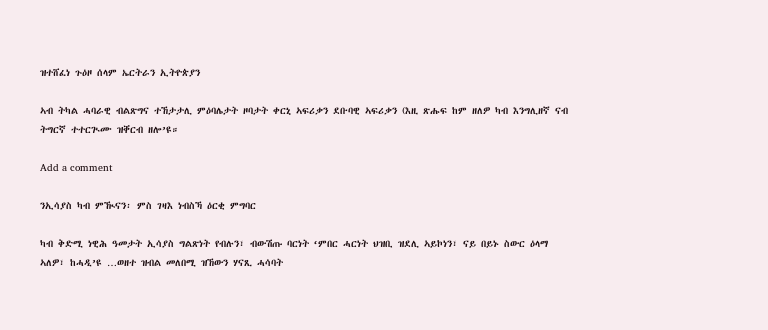ዝተሸፈነ ጉዕዞ ሰላም ኤርትራን ኢትዮጵያን

ኣብ ትካል ሓባራዊ ብልጽግና ተኸታታሊ ምዕባሌታት ዞባታት ቀርኒ ኣፍሪቃን ደቡባዊ ኣፍሪቃን (እዚ ጽሑፍ ከም ዘለዎ ካብ እንግሊዘኛ ናብ ትግርኛ ተተርጒሙ ዝቐርብ ዘሎ’ዩ።

Add a comment

ንኢሳያስ ካብ ምዂናን፡ ምስ ገዛእ ነብስኻ ዕርቂ ምግባር

ካብ ቅድሚ ነዊሕ ዓመታት ኢሳያስ ግልጽነት የብሉን፣ ብውሽጡ ባርነት ‘ምበር ሓርነት ህዝቢ ዝደሊ ኣይኮነን፣ ናይ በይኑ ስውር ዕላማ ኣለዎ፣ ከሓዲ’ዩ …ወዘተ ዝብል መለበሚ ዝኸውን ሃናጺ ሓሳባት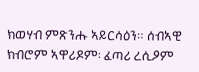ክወሃብ ምጽንሑ ኣይርሳዕን። ሰብኣዊ ክብሮም ኣዋሪዶም፡ ፈጣሪ ረሲዖም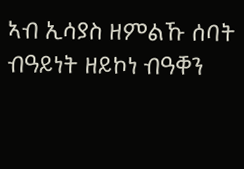ኣብ ኢሳያስ ዘምልኹ ሰባት ብዓይነት ዘይኮነ ብዓቐን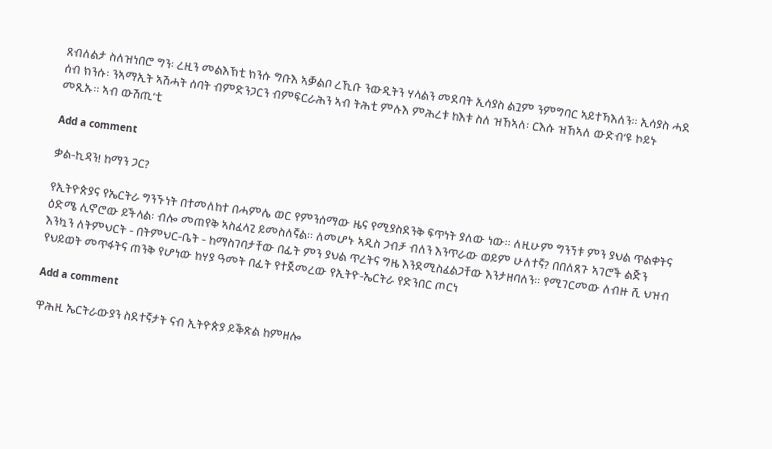ጸብለልታ ስለዝነበሮ ግን፡ ረዚን መልእኽቲ ክንሱ ግቡእ ኣቓልቦ ረኺቡ ንውዲትን ሃላልን መደባት ኢሳያስ ልጓም ንምግባር ኣይተኻእለን። ኢሳያስ ሓደ ሰብ ክንሱ፡ ንኣማኢት ኣሽሓት ሰባት ብምድንጋርን ብምፍርራሕን ኣብ ትሕቲ ምሉእ ምሕረቱ ከእቱ ስለ ዝኸኣለ፡ ርእሱ ዝኸኣለ ውድብ’ዩ ኮይኑ መጺኡ። ኣብ ውሽጢ’ቲ

Add a comment

ቃል-ኪዳን! ከማን ጋር?

የኢትዮጵያና የኤርትራ ግንኙነት በተመለከተ በሓምሌ ወር የምንሰማው ዜና የሚያስደንቅ ፍጥነት ያለው ነው። ለዚሁም ግንኘቱ ምን ያህል ጥልቀትና ዕድሜ ሊኖሮው ይችላል፡ ብሎ መጠየቅ ኣስፈላጊ ይመስለኛል። ለመሆኑ ኣዲስ ጋብቻ ብለን እንጥራው ወይም ሁለተኛ? በበለጸጉ ኣገሮች ልጅን እንኳን ለትምህርት - በትምህር-ቤት - ከማስገባታቸው በፊት ምን ያህል ጥረትና ግዜ እንደሚስፈልጋቸው እንታዘባለን። የሚገርመው ለብዙ ሺ ህዝብ የህይወት መጥፋትና ጠንቅ የሆነው ከሃያ ዓመት በፊት የተጀመረው የኢትዮ-ኤርትራ የድንበር ጦርነ

Add a comment

ዋሕዚ ኤርትራውያን ስደተኛታት ናብ ኢትዮጵያ ይቕጽል ከምዘሎ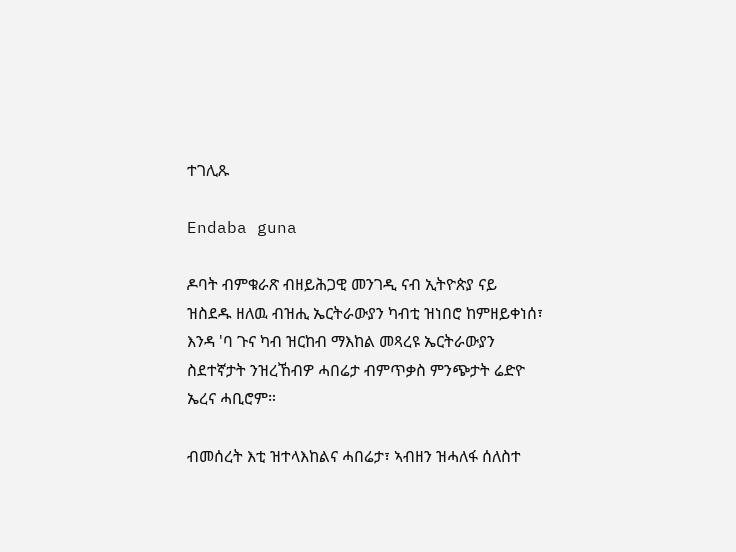ተገሊጹ

Endaba guna

ዶባት ብምቁራጽ ብዘይሕጋዊ መንገዲ ናብ ኢትዮጵያ ናይ ዝስደዱ ዘለዉ ብዝሒ ኤርትራውያን ካብቲ ዝነበሮ ከምዘይቀነሰ፣ እንዳ 'ባ ጉና ካብ ዝርከብ ማእከል መጻረዩ ኤርትራውያን ስደተኛታት ንዝረኸብዎ ሓበሬታ ብምጥቃስ ምንጭታት ሬድዮ ኤረና ሓቢሮም።

ብመሰረት እቲ ዝተላእከልና ሓበሬታ፣ ኣብዘን ዝሓለፋ ሰለስተ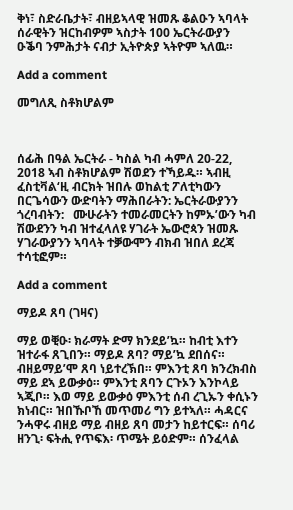ቅነ፣ ስድራቤታት፣ ብዘይኣላዊ ዝመጹ ቆልዑን ኣባላት ሰራዊትን ዝርከብዎም ኣስታት 100 ኤርትራውያን ዑቕባ ንምሕታት ናብታ ኢትዮጵያ ኣትዮም ኣለዉ።

Add a comment

መግለጺ ስቶክሆልም



ሰፊሕ በዓል ኤርትራ - ካስል ካብ ሓምለ 20-22, 2018 ኣብ ስቶክሆልም ሽወደን ተኻይዱ። ኣብዚ ፈስቲቫል‘ዚ ብርክት ዝበሉ ወከልቲ ፖለቲካውን በርጌሳውን ውድባትን ማሕበራትን: ኤርትራውያንን ጎረባብትን:   ሙሁራትን ተመራመርትን ከምኡ’ውን ካብ ሽውደንን ካብ ዝተፈላለዩ ሃገራት ኤውሮጳን ዝመጹ ሃገራውያንን ኣባላት ተቓውሞን ብክብ ዝበለ ደረጃ ተሳቲፎም።

Add a comment

ማይዶ ጸባ (ገዛና)

ማይ ወቒዑ፡ ክራማት ድማ ክንደይ’ኳ። ከብቲ እተን ዝተራፋ ጸጊበን። ማይዶ ጸባ? ማይ’ኳ ደበሰና። ብዘይማይ’ሞ ጸባ ነይተረኽበ። ምእንቲ ጸባ ክንረክብስ ማይ ደኣ ይውቃዕ። ምእንቲ ጸባን ርጉኦን እንኮላይ ኣጂቦ። እወ ማይ ይውቃዕ ምእንቲ ሰብ ረጊኡን ቀሲኑን ክነብር። ዝበኹቦኸ መጥመሪ ግን ይተኣለ። ሓዳርና ንሓዋሩ ብዘይ ማይ ብዘይ ጸባ መታን ከይተርፍ። ሰባሪ ዘንጊ፡ ፍትሒ የጥፍእ፡ ጥሜት ይዕድም። ሰንፈላል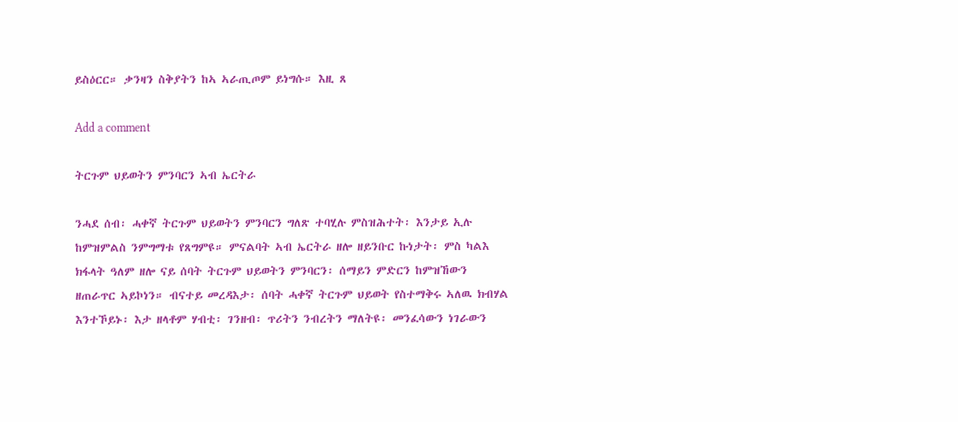ይስዕርር። ቃንዛን ስቅያትን ከኣ ኣራጢጦም ይነግሱ። እዚ ጸ

Add a comment

ትርጉም ህይወትን ምንባርን ኣብ ኤርትራ

ንሓደ ሰብ፡ ሓቀኛ ትርጉም ህይወትን ምንባርን ግለጽ ተባሂሉ ምስዝሕተት፡ እንታይ ኢሉ ከምዝምልስ ንምግማቱ የጸግምዩ። ምናልባት ኣብ ኤርትራ ዘሎ ዘይንቡር ኩነታት፡ ምስ ካልእ ክፋላት ዓለም ዘሎ ናይ ሰባት ትርጉም ህይወትን ምንባርን፡ ሰማይን ምድርን ከምዝኸውን ዘጠራጥር ኣይኮነን። ብናተይ መረዳእታ፡ ሰባት ሓቀኛ ትርጉም ህይወት የስተማቅሩ ኣለዉ ክብሃል እንተኾይኑ፡ እታ ዘላቶም ሃብቲ፡ ገንዘብ፡ ጥሪትን ንብረትን ማለትዩ፡ መንፈሳውን ነገራውን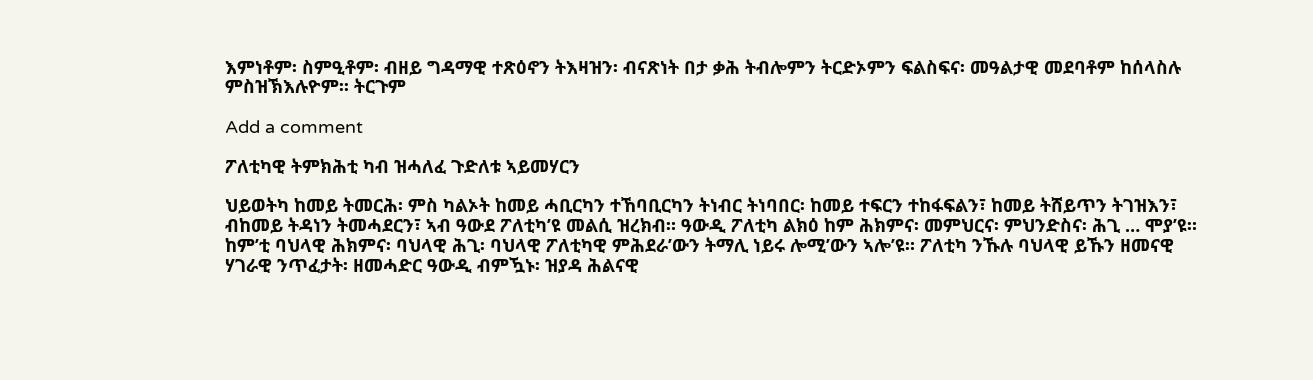እምነቶም፡ ስምዒቶም፡ ብዘይ ግዳማዊ ተጽዕኖን ትእዛዝን፡ ብናጽነት በታ ቃሕ ትብሎምን ትርድኦምን ፍልስፍና፡ መዓልታዊ መደባቶም ከሰላስሉ ምስዝኽእሉዮም፡፡ ትርጉም

Add a comment

ፖለቲካዊ ትምክሕቲ ካብ ዝሓለፈ ጉድለቱ ኣይመሃርን

ህይወትካ ከመይ ትመርሕ፡ ምስ ካልኦት ከመይ ሓቢርካን ተኸባቢርካን ትነብር ትነባበር፡ ከመይ ተፍርን ተከፋፍልን፣ ከመይ ትሸይጥን ትገዝእን፣ ብከመይ ትዳነን ትመሓደርን፣ ኣብ ዓውደ ፖለቲካ’ዩ መልሲ ዝረክብ። ዓውዲ ፖለቲካ ልክዕ ከም ሕክምና፡ መምህርና፡ ምህንድስና፡ ሕጊ … ሞያ’ዩ። ከም’ቲ ባህላዊ ሕክምና፡ ባህላዊ ሕጊ፡ ባህላዊ ፖለቲካዊ ምሕደራ’ውን ትማሊ ነይሩ ሎሚ’ውን ኣሎ’ዩ። ፖለቲካ ንኹሉ ባህላዊ ይኹን ዘመናዊ ሃገራዊ ንጥፈታት፡ ዘመሓድር ዓውዲ ብምዃኑ፡ ዝያዳ ሕልናዊ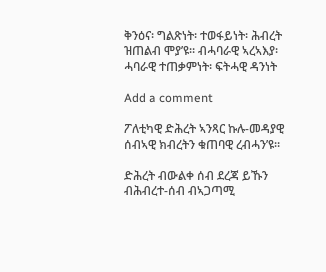ቅንዕና፡ ግልጽነት፡ ተወፋይነት፡ ሕብረት ዝጠልብ ሞያ’ዩ። ብሓባራዊ ኣረኣእያ፡ ሓባራዊ ተጠቃምነት፡ ፍትሓዊ ዳንነት

Add a comment

ፖለቲካዊ ድሕረት ኣንጻር ኩሉ-መዳያዊ ሰብኣዊ ክብረትን ቁጠባዊ ረብሓን’ዩ።

ድሕረት ብውልቀ ሰብ ደረጃ ይኹን ብሕብረተ-ሰብ ብኣጋጣሚ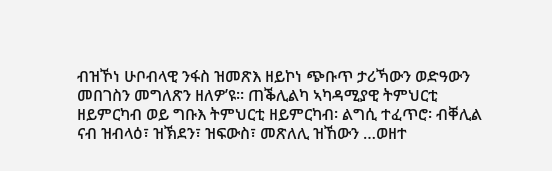ብዝኾነ ሁቦብላዊ ንፋስ ዝመጽእ ዘይኮነ ጭቡጥ ታሪኻውን ወድዓውን መበገስን መግለጽን ዘለዎ’ዩ። ጠቕሊልካ ኣካዳሚያዊ ትምህርቲ ዘይምርካብ ወይ ግቡእ ትምህርቲ ዘይምርካብ፡ ልግሲ ተፈጥሮ፡ ብቐሊል ናብ ዝብላዕ፣ ዝኽደን፣ ዝፍውስ፣ መጽለሊ ዝኸውን …ወዘተ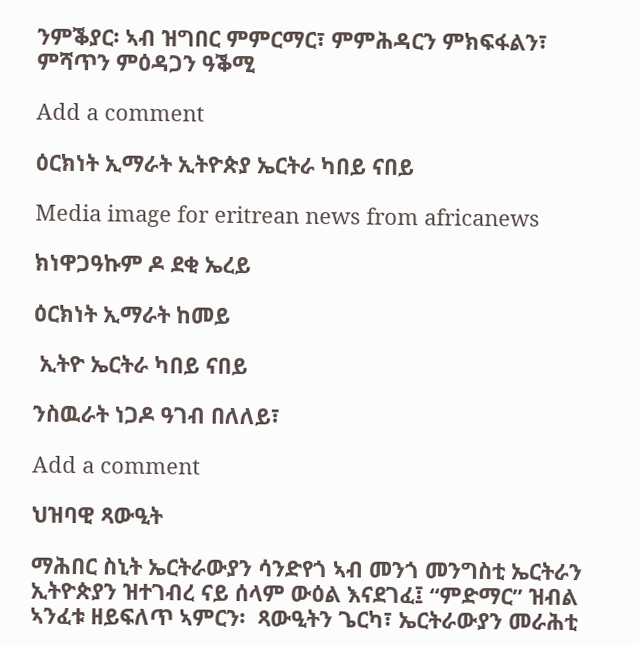ንምቕያር፡ ኣብ ዝግበር ምምርማር፣ ምምሕዳርን ምክፍፋልን፣ ምሻጥን ምዕዳጋን ዓቕሚ

Add a comment

ዕርክነት ኢማራት ኢትዮጵያ ኤርትራ ካበይ ናበይ

Media image for eritrean news from africanews

ክነዋጋዓኩም ዶ ደቂ ኤረይ

ዕርክነት ኢማራት ከመይ

 ኢትዮ ኤርትራ ካበይ ናበይ

ንስዉራት ነጋዶ ዓገብ በለለይ፣

Add a comment

ህዝባዊ ጻውዒት

ማሕበር ስኒት ኤርትራውያን ሳንድየጎ ኣብ መንጎ መንግስቲ ኤርትራን ኢትዮጵያን ዝተገብረ ናይ ሰላም ውዕል እናደገፈ፤ “ምድማር” ዝብል ኣንፈቱ ዘይፍለጥ ኣምርን፡  ጻውዒትን ጌርካ፣ ኤርትራውያን መራሕቲ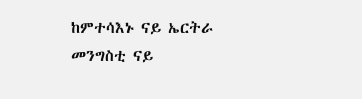ከምተሳእኑ ናይ ኤርትራ መንግስቲ ናይ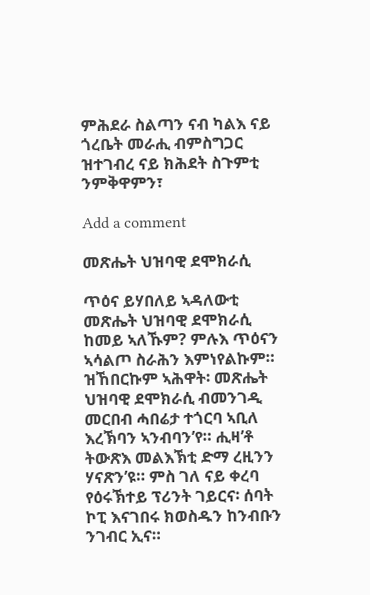ምሕደራ ስልጣን ናብ ካልእ ናይ ጎረቤት መራሒ ብምስግጋር ዝተገብረ ናይ ክሕደት ስጉምቲ ንምቅዋምን፣

Add a comment

መጽሔት ህዝባዊ ደሞክራሲ

ጥዕና ይሃበለይ ኣዳለውቲ መጽሔት ህዝባዊ ደሞክራሲ ከመይ ኣለኹም? ምሉእ ጥዕናን ኣሳልጦ ስራሕን እምነየልኩም። ዝኸበርኩም ኣሕዋት፡ መጽሔት ህዝባዊ ደሞክራሲ ብመንገዲ መርበብ ሓበሬታ ተጎርባ ኣቢለ እረኽባን ኣንብባን’የ። ሒዛ’ቶ ትውጽእ መልእኽቲ ድማ ረዚንን ሃናጽን’ዩ። ምስ ገለ ናይ ቀረባ የዕሩኽተይ ፕሪንት ገይርና፡ ሰባት ኮፒ እናገበሩ ክወስዱን ከንብቡን ንገብር ኢና።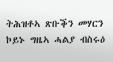ትሕዝቶኣ ጽቡቕን መሃርን ኮይኑ ግዜኣ ሓልያ ብስሩዕ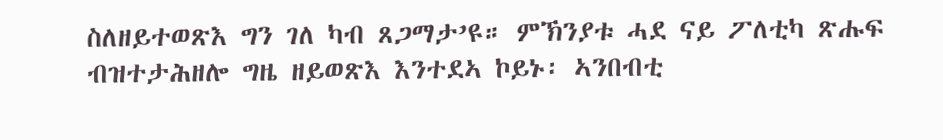ስለዘይተወጽእ ግን ገለ ካብ ጸጋማታ’ዩ። ምኽንያቱ ሓደ ናይ ፖለቲካ ጽሑፍ ብዝተታሕዘሎ ግዜ ዘይወጽእ እንተደኣ ኮይኑ፡ ኣንበብቲ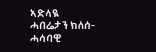ኣድላዪ ሓበሬታን ክለሰ-ሓሳባዊ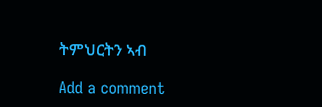ትምህርትን ኣብ

Add a comment